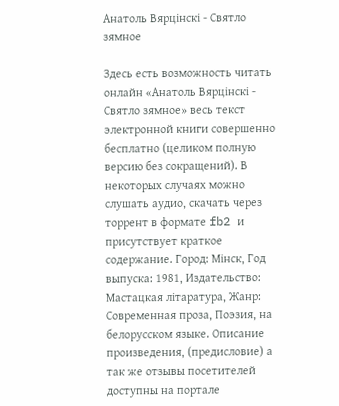Анатоль Вярцінскі - Святло зямное

Здесь есть возможность читать онлайн «Анатоль Вярцінскі - Святло зямное» весь текст электронной книги совершенно бесплатно (целиком полную версию без сокращений). В некоторых случаях можно слушать аудио, скачать через торрент в формате fb2 и присутствует краткое содержание. Город: Мінск, Год выпуска: 1981, Издательство: Мастацкая літаратура, Жанр: Современная проза, Поэзия, на белорусском языке. Описание произведения, (предисловие) а так же отзывы посетителей доступны на портале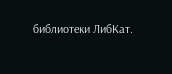библиотеки ЛибКат.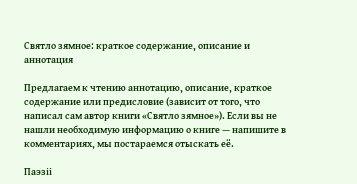Святло зямное: краткое содержание, описание и аннотация

Предлагаем к чтению аннотацию, описание, краткое содержание или предисловие (зависит от того, что написал сам автор книги «Святло зямное»). Если вы не нашли необходимую информацию о книге — напишите в комментариях, мы постараемся отыскать её.

Паэзіі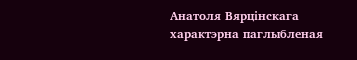Анатоля Вярцінскага характэрна паглыбленая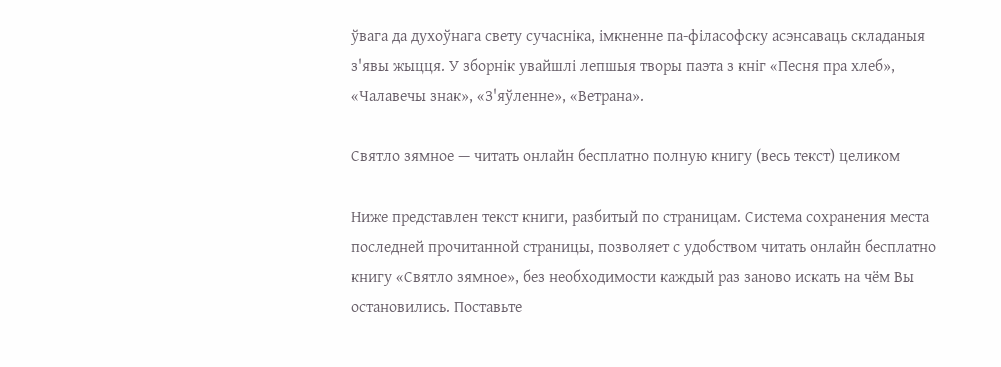ўвага да духоўнага свету сучасніка, імкненне па-філасофску асэнсаваць складаныя з'явы жыцця. У зборнік увайшлі лепшыя творы паэта з кніг «Песня пра хлеб», «Чалавечы знак», «З'яўленне», «Ветрана».

Святло зямное — читать онлайн бесплатно полную книгу (весь текст) целиком

Ниже представлен текст книги, разбитый по страницам. Система сохранения места последней прочитанной страницы, позволяет с удобством читать онлайн бесплатно книгу «Святло зямное», без необходимости каждый раз заново искать на чём Вы остановились. Поставьте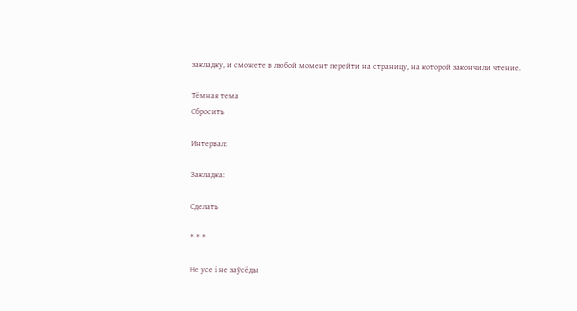закладку, и сможете в любой момент перейти на страницу, на которой закончили чтение.

Тёмная тема
Сбросить

Интервал:

Закладка:

Сделать

* * *

He усе і не заўсёды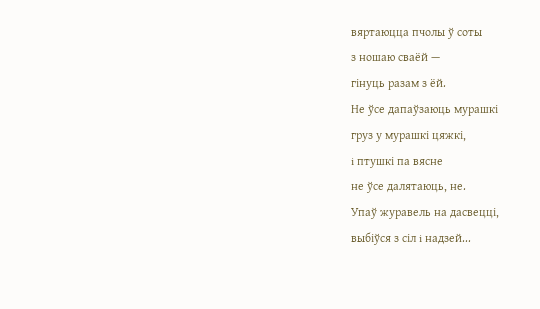вяртаюцца пчолы ў соты
з ношаю сваёй —
гінуць разам з ёй.
Не ўсе дапаўзаюць мурашкі
груз у мурашкі цяжкі,
i птушкі па вясне
не ўсе далятаюць, не.
Упаў журавель на дасвецці,
выбіўся з сіл i надзей...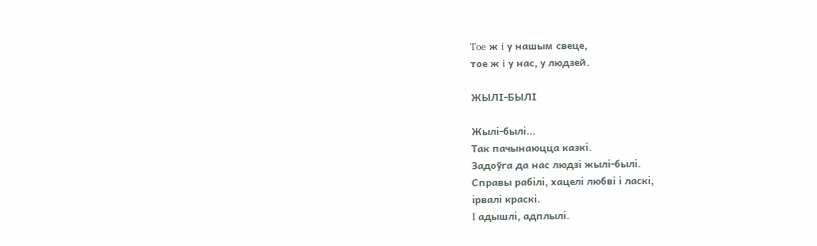Toe ж i у нашым свеце,
тое ж i у нас, у людзей.

ЖЫЛІ-БЫЛІ

Жылі-былі...
Так пачынаюцца казкі.
Задоўга да нас людзі жылі-былі.
Справы рабілі, хацелі любві і ласкі,
ірвалі краскі.
I адышлі, адплылі.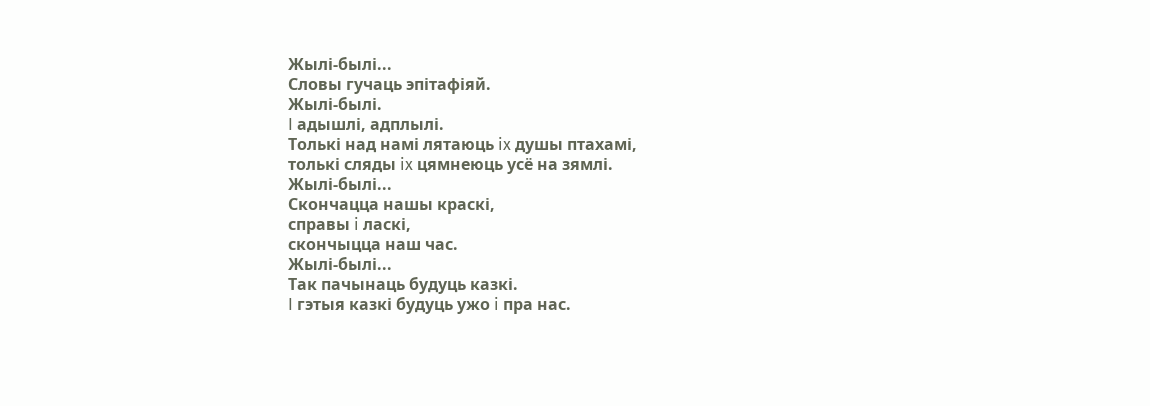Жылі-былі...
Словы гучаць эпітафіяй.
Жылі-былі.
I адышлі, адплылі.
Толькі над намі лятаюць ix душы птахамі,
толькі сляды ix цямнеюць усё на зямлі.
Жылі-былі...
Скончацца нашы краскі,
справы i ласкі,
скончыцца наш час.
Жылі-былі...
Так пачынаць будуць казкі.
I гэтыя казкі будуць ужо i пра нас.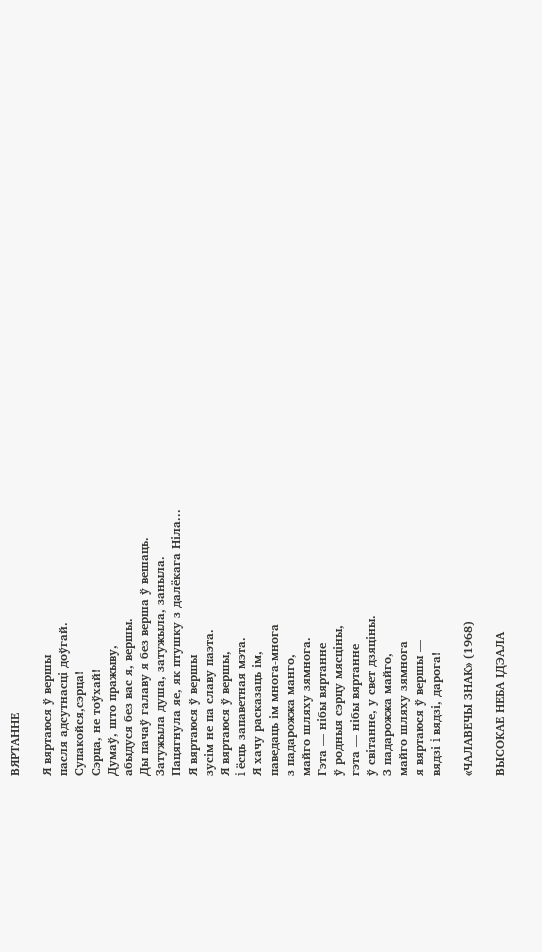ВЯРТАННЕ

Я вяртаюся ў вершы
пасля адсутнасці доўгай.
Супакойся,сэрца!
Сэрца, не тоўхай!
Думаў, што пражыву,
абыдуся без вас я, вершы.
Ды пачаў галаву я без верша ў вешаць.
Затужыла душа, затужыла, заныла.
Пацягнула яе, як птушку з далёкага Ніла...
Я вяртаюся ў вершы
зусім не па славу паэта.
Я вяртаюся ў вершы,
i ёсць запаветная мэта.
Я хачу расказаць ім,
паведаць ім многа-многа
з падарожжа манго,
майго шляху зямнога.
Гэта — нібы вяртанне
ў родныя сэрцу мясціны,
гэта — нібы вяртанне
ў світанне, у свет дзяціны.
З падарожжа майго,
майго шляху зямнога
я вяртаюся ў вершы —
вядзі i вядзі, дарога!

«ЧАЛАВЕЧЫ ЗНАК» (1968)

ВЫСОКАЕ НЕБА ІДЭАЛА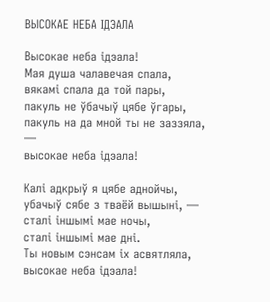ВЫСОКАЕ НЕБА ІДЭАЛА

Высокае неба ідэала!
Мая душа чалавечая спала,
вякамі спала да той пары,
пакуль не ўбачыў цябе ўгары,
пакуль на да мной ты не заззяла, —
высокае неба ідэала!

Калі адкрыў я цябе аднойчы,
убачыў сябе з тваёй вышыні, —
сталі іншымі мае ночы,
сталі іншымі мае дні.
Ты новым сэнсам іх асвятляла,
высокае неба ідэала!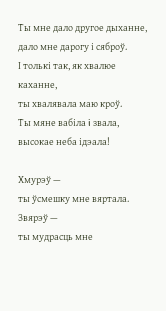Ты мне дало другое дыханне,
дало мне дарогу і сяброў.
І толькі так, як хвалюе каханне,
ты хвалявала маю кроў.
Ты мяне вабіла i звала,
высокае неба ідэала!

Хмурэў —
ты ўсмешку мне вяртала.
Звярэў —
ты мудрасць мне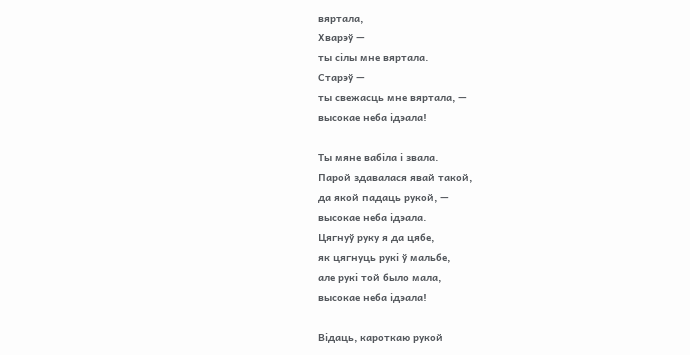вяртала,
Хварэў —
ты сілы мне вяртала.
Старэў —
ты свежасць мне вяртала, —
высокае неба ідэала!

Ты мяне вабіла і звала.
Парой здавалася явай такой,
да якой падаць рукой, —
высокае неба ідэала.
Цягнуў руку я да цябе,
як цягнуць рукі ў мальбе,
але рукі той было мала,
высокае неба ідэала!

Відаць, кароткаю рукой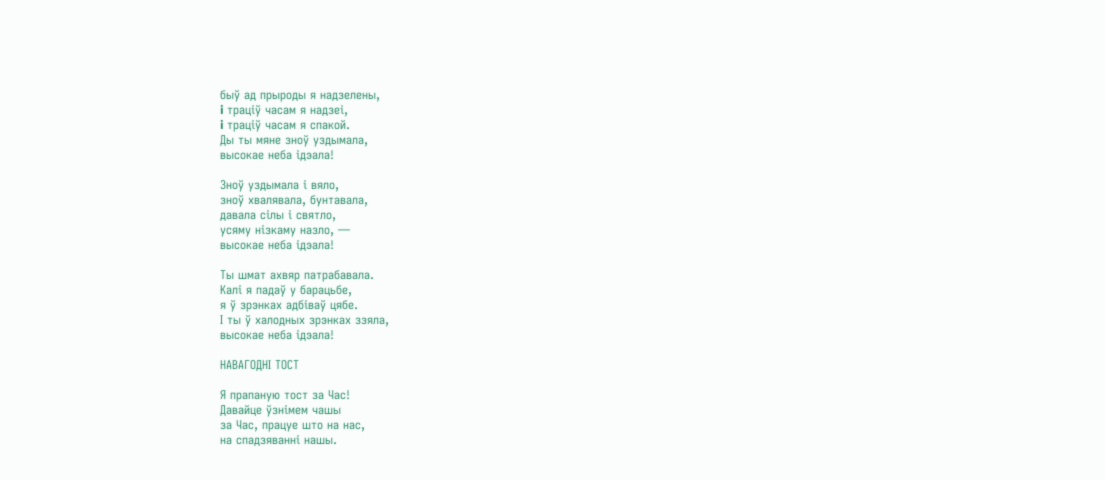быў ад прыроды я надзелены,
i траціў часам я надзеі,
i траціў часам я спакой.
Ды ты мяне зноў уздымала,
высокае неба ідэала!

Зноў уздымала і вяло,
зноў хвалявала, бунтавала,
давала сілы і святло,
усяму нізкаму назло, —
высокае неба ідэала!

Ты шмат ахвяр патрабавала.
Калі я падаў у барацьбе,
я ў зрэнках адбіваў цябе.
І ты ў халодных зрэнках ззяла,
высокае неба ідэала!

НАВАГОДНІ ТОСТ

Я прапаную тост за Час!
Давайце ўзнімем чашы
за Час, працуе што на нас,
на спадзяванні нашы.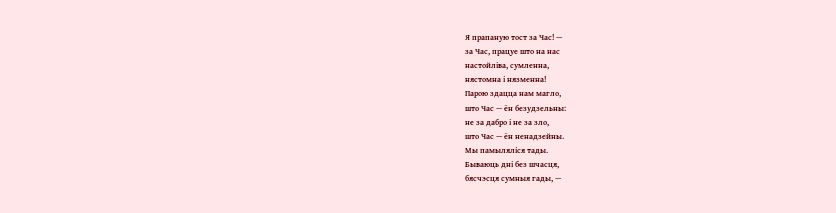Я прапаную тост за Час! —
за Час, працуе што на нас
настойліва, сумленна,
нястомна і нязменна!
Парою здацца нам магло,
што Час — ён безудзельны:
не за дабро і не за зло,
што Час — ён ненадзейны.
Мы памыляліся тады.
Бываюць дні без шчасця,
бясчэсця сумныя гады, —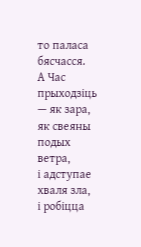то паласа бясчасся.
А Час прыходзіць — як зара,
як свеяны подых ветра,
і адступае хваля зла,
і робіцца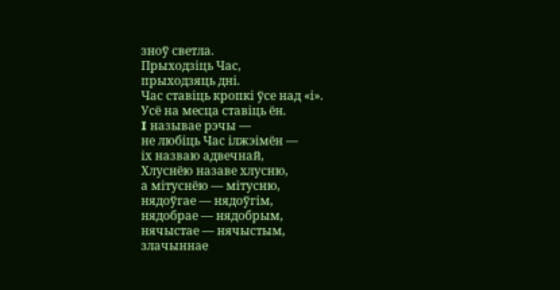зноў светла.
Прыходзіць Час,
прыходзяць дні.
Час ставіць кропкі ўсе над «і».
Усё на месца ставіць ён.
I называе рэчы —
не любіць Час ілжэімён —
іх назваю адвечнай,
Хлуснёю назаве хлусню,
а мітуснёю — мітусню,
нядоўгае — нядоўгім,
нядобрае — нядобрым,
нячыстае — нячыстым,
злачыннае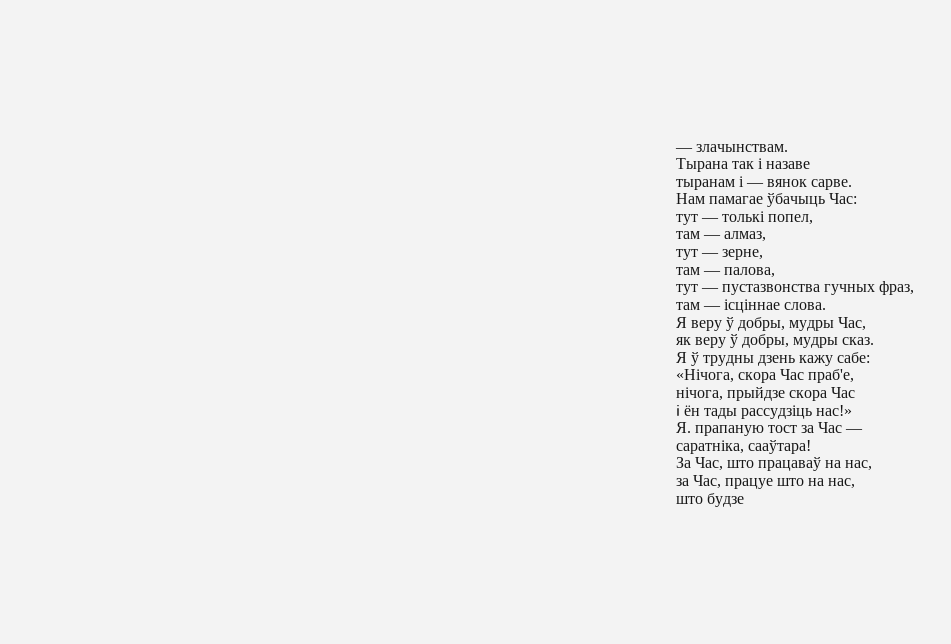— злачынствам.
Тырана так і назаве
тыранам і — вянок сарве.
Нам памагае ўбачыць Час:
тут — толькі попел,
там — алмаз,
тут — зерне,
там — палова,
тут — пустазвонства гучных фраз,
там — ісціннае слова.
Я веру ў добры, мудры Час,
як веру ў добры, мудры сказ.
Я ў трудны дзень кажу сабе:
«Нічога, скора Час праб'е,
нічога, прыйдзе скора Час
i ён тады рассудзіць нас!»
Я. прапаную тост за Час —
саратніка, сааўтара!
За Час, што працаваў на нас,
за Час, працуе што на нас,
што будзе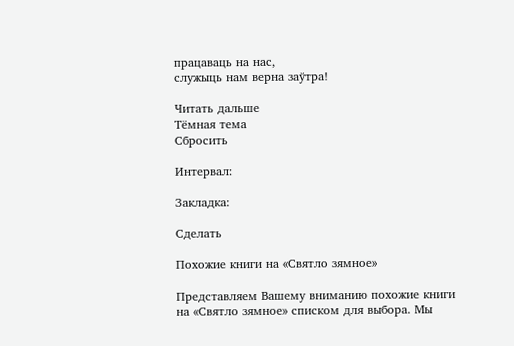працаваць на нас,
служыць нам верна заўтра!

Читать дальше
Тёмная тема
Сбросить

Интервал:

Закладка:

Сделать

Похожие книги на «Святло зямное»

Представляем Вашему вниманию похожие книги на «Святло зямное» списком для выбора. Мы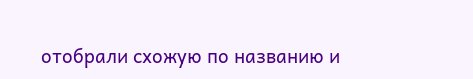отобрали схожую по названию и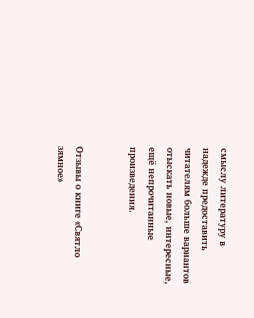смыслу литературу в надежде предоставить читателям больше вариантов отыскать новые, интересные, ещё непрочитанные произведения.


Отзывы о книге «Святло зямное»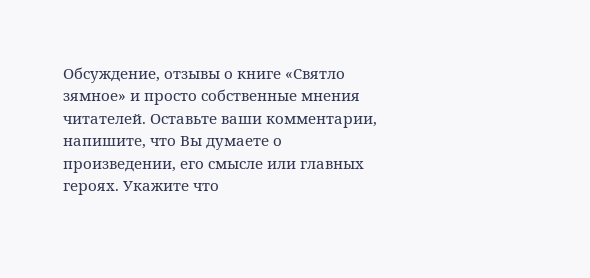Обсуждение, отзывы о книге «Святло зямное» и просто собственные мнения читателей. Оставьте ваши комментарии, напишите, что Вы думаете о произведении, его смысле или главных героях. Укажите что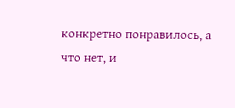конкретно понравилось, а что нет, и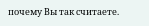почему Вы так считаете.